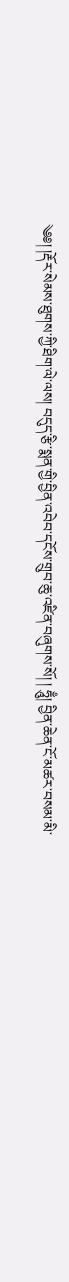༄༅། །རྡོར་སེམས་ཐུགས་ཀྱི་ཐིག་ལེ་ལས། བདུད་རྩི་སྨན་གྱི་བྱིན་འབེབ་དངོས་གྲུབ་ཆུ་འཛིན་བཞུགས་སོ། ། ཧཱུྃ། བྱིན་ཆེན་ངོ་མཚར་བསམ་མི་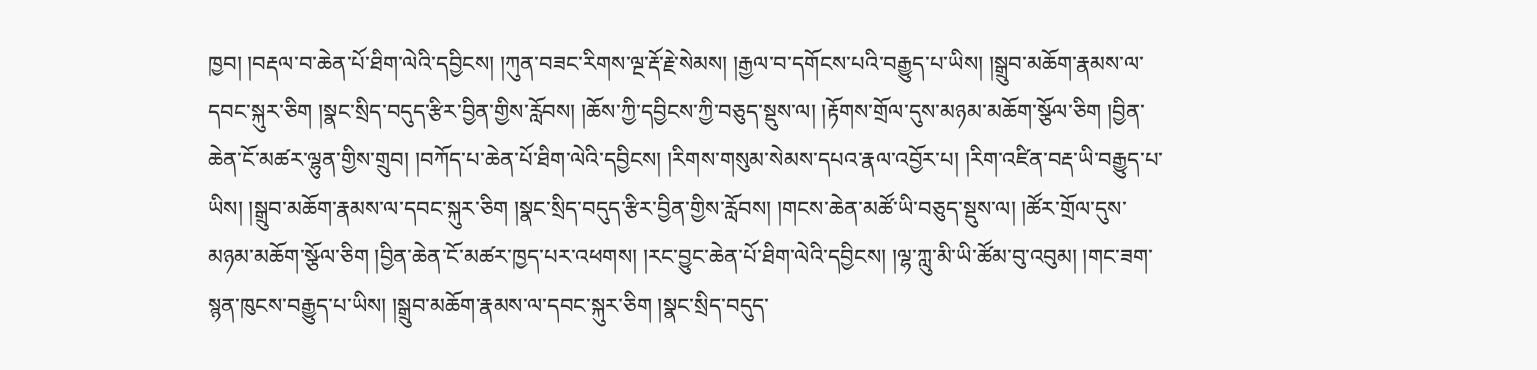ཁྱབ། །བརྡལ་བ་ཆེན་པོ་ཐིག་ལེའི་དབྱིངས། །ཀུན་བཟང་རིགས་ལྔ་རྡོ་རྗེ་སེམས། །རྒྱལ་བ་དགོངས་པའི་བརྒྱུད་པ་ཡིས། །སྒྲུབ་མཆོག་རྣམས་ལ་དབང་སྐུར་ཅིག །སྣང་སྲིད་བདུད་རྩིར་བྱིན་གྱིས་རློབས། །ཆོས་ཀྱི་དབྱིངས་ཀྱི་བཅུད་སྡུས་ལ། །རྟོགས་གྲོལ་དུས་མཉམ་མཆོག་སྩོལ་ཅིག །བྱིན་ཆེན་ངོ་མཚར་ལྷུན་གྱིས་གྲུབ། །བཀོད་པ་ཆེན་པོ་ཐིག་ལེའི་དབྱིངས། །རིགས་གསུམ་སེམས་དཔའ་རྣལ་འབྱོར་པ། །རིག་འཛིན་བརྡ་ཡི་བརྒྱུད་པ་ཡིས། །སྒྲུབ་མཆོག་རྣམས་ལ་དབང་སྐུར་ཅིག །སྣང་སྲིད་བདུད་རྩིར་བྱིན་གྱིས་རློབས། །གངས་ཆེན་མཚོ་ཡི་བཅུད་སྡུས་ལ། །ཚོར་གྲོལ་དུས་མཉམ་མཆོག་སྩོལ་ཅིག །བྱིན་ཆེན་ངོ་མཚར་ཁྱད་པར་འཕགས། །རང་བྱུང་ཆེན་པོ་ཐིག་ལེའི་དབྱིངས། །ལྷ་ཀླུ་མི་ཡི་ཚོམ་བུ་འབུམ། །གང་ཟག་སྙན་ཁུངས་བརྒྱུད་པ་ཡིས། །སྒྲུབ་མཆོག་རྣམས་ལ་དབང་སྐུར་ཅིག །སྣང་སྲིད་བདུད་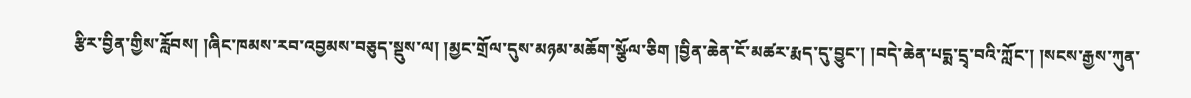རྩིར་བྱིན་གྱིས་རློབས། །ཞིང་ཁམས་རབ་འབྱམས་བཅུད་སྡུས་ལ། །མྱང་གྲོལ་དུས་མཉམ་མཆོག་སྩོལ་ཅིག །བྱིན་ཆེན་ངོ་མཚར་རྨད་དུ་བྱུང་། །བདེ་ཆེན་པདྨ་དྲྭ་བའི་ཀློང་། །སངས་རྒྱས་ཀུན་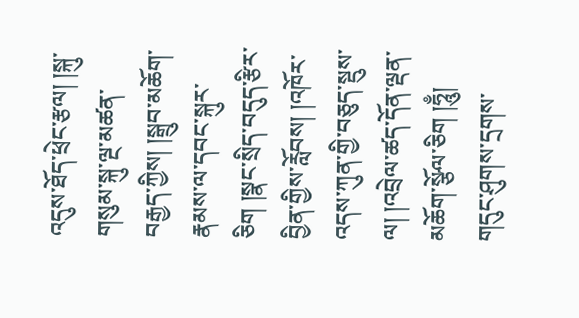འདུས་ཐོད་ཕྲེང་རྩལ། །སྐུ་གསུམ་སྐུ་ལྔ་མཚན་བརྒྱད་ཀྱིས། །སྒྲུབ་མཆོག་རྣམས་ལ་དབང་སྐུར་ཅིག །སྣང་སྲིད་བདུད་རྩིར་བྱིན་གྱིས་རློབས། །འཁོར་འདས་ཀུན་གྱི་བཅུད་སྡུས་ལ། །འབྲེལ་ཚད་དོན་ལྡན་མཆོག་སྩོལ་ཅིག །ཧཱུྃ། གདུང་ཤུགས་དྲགས་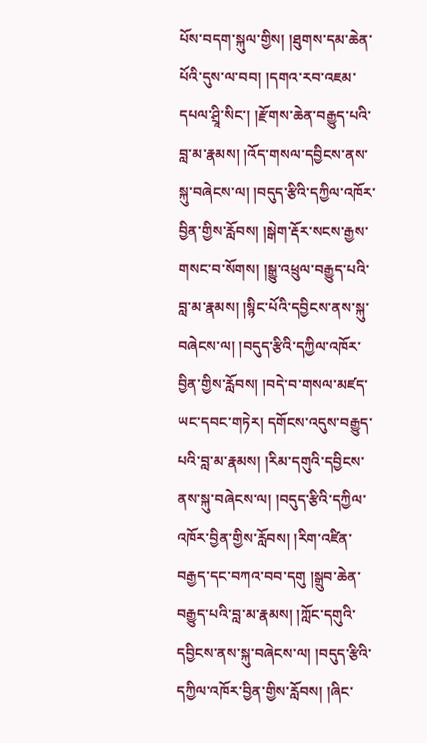པོས་བདག་སྐུལ་གྱིས། །ཐུགས་དམ་ཆེན་པོའི་དུས་ལ་བབ། །དགའ་རབ་འཇམ་དཔལ་ཤྲཱི་སིང་། །རྫོགས་ཆེན་བརྒྱུད་པའི་བླ་མ་རྣམས། །འོད་གསལ་དབྱིངས་ནས་སྐུ་བཞེངས་ལ། །བདུད་རྩིའི་དཀྱིལ་འཁོར་བྱིན་གྱིས་རློབས། །སྒེག་རྡོར་སངས་རྒྱས་གསང་བ་སོགས། །སྒྱུ་འཕྲུལ་བརྒྱུད་པའི་བླ་མ་རྣམས། །སྙིང་པོའི་དབྱིངས་ནས་སྐུ་བཞེངས་ལ། །བདུད་རྩིའི་དཀྱིལ་འཁོར་བྱིན་གྱིས་རློབས། །བདེ་བ་གསལ་མཛད་ཡང་དབང་གཏེར། དགོངས་འདུས་བརྒྱུད་པའི་བླ་མ་རྣམས། །རིམ་དགུའི་དབྱིངས་ནས་སྐུ་བཞེངས་ལ། །བདུད་རྩིའི་དཀྱིལ་འཁོར་བྱིན་གྱིས་རློབས། །རིག་འཛིན་བརྒྱད་དང་བཀའ་བབ་དགུ །སྒྲུབ་ཆེན་བརྒྱུད་པའི་བླ་མ་རྣམས། །ཀློང་དགུའི་དབྱིངས་ནས་སྐུ་བཞེངས་ལ། །བདུད་རྩིའི་དཀྱིལ་འཁོར་བྱིན་གྱིས་རློབས། །ཞིང་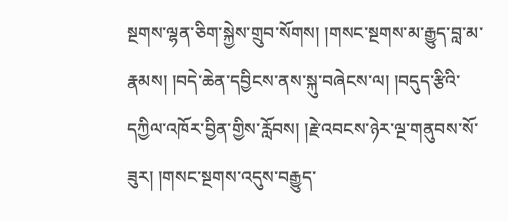སྔགས་ལྷན་ཅིག་སྐྱེས་གྲུབ་སོགས། །གསང་སྔགས་མ་རྒྱུད་བླ་མ་རྣམས། །བདེ་ཆེན་དབྱིངས་ནས་སྐུ་བཞེངས་ལ། །བདུད་རྩིའི་དཀྱིལ་འཁོར་བྱིན་གྱིས་རློབས། །རྗེ་འབངས་ཉེར་ལྔ་གནུབས་སོ་ཟུར། །གསང་སྔགས་འདུས་བརྒྱུད་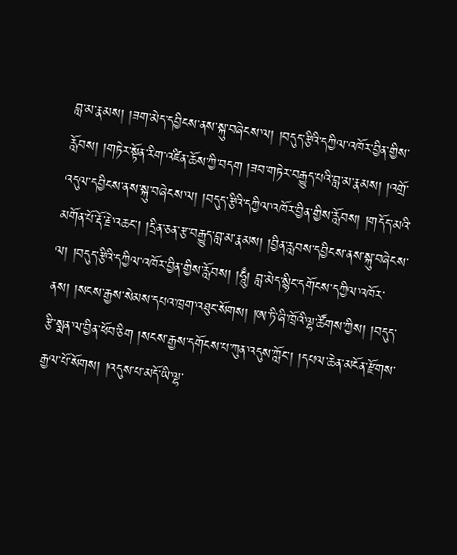བླ་མ་རྣམས། །ཟག་མེད་དབྱིངས་ནས་སྐུ་བཞེངས་ལ། །བདུད་རྩིའི་དཀྱིལ་འཁོར་བྱིན་གྱིས་རློབས། །གཏེར་སྟོན་རིག་འཛིན་ཆོས་ཀྱི་བདག །ཟབ་གཏེར་བརྒྱུད་པའི་བླ་མ་རྣམས། །འགྲོ་འདུལ་དབྱིངས་ནས་སྐུ་བཞེངས་ལ། །བདུད་རྩིའི་དཀྱིལ་འཁོར་བྱིན་གྱིས་རློབས། །གདོད་མའི་མགོན་པོ་རྡོ་རྗེ་འཆང་། །དྲིན་ཅན་རྩ་བརྒྱུད་བླ་མ་རྣམས། །བྱིན་རླབས་དབྱིངས་ནས་སྐུ་བཞེངས་ལ། །བདུད་རྩིའི་དཀྱིལ་འཁོར་བྱིན་གྱིས་རློབས། །ཧཱུྃ། བླ་མེད་སྙིང་དགོངས་དཀྱིལ་འཁོར་ནས། །སངས་རྒྱས་སེམས་དཔའ་ཁྲག་འཐུང་སོགས། །ཨ་ཏི་ཞི་ཁྲོའི་ལྷ་ཚོགས་ཀྱིས། །བདུད་རྩི་སྨན་ལ་བྱིན་ཕོབ་ཅིག །སངས་རྒྱས་དགོངས་པ་ཀུན་འདུས་ཀློང་། །དཔལ་ཆེན་མངོན་རྫོགས་རྒྱལ་པོ་སོགས། །འདུས་པ་མདོ་ཡི་ལྷ་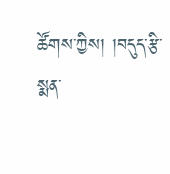ཚོགས་ཀྱིས། །བདུད་རྩི་སྨན་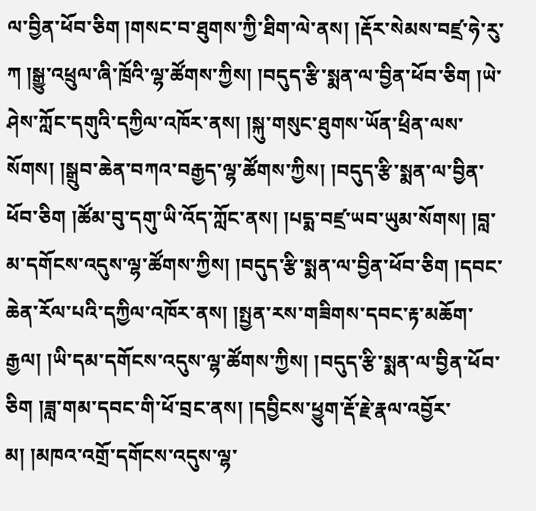ལ་བྱིན་ཕོབ་ཅིག །གསང་བ་ཐུགས་ཀྱི་ཐིག་ལེ་ནས། །རྡོར་སེམས་བཛྲ་ཧེ་རུ་ཀ །སྒྱུ་འཕྲུལ་ཞི་ཁྲོའི་ལྷ་ཚོགས་ཀྱིས། །བདུད་རྩི་སྨན་ལ་བྱིན་ཕོབ་ཅིག །ཡེ་ཤེས་ཀློང་དགུའི་དཀྱིལ་འཁོར་ནས། །སྐུ་གསུང་ཐུགས་ཡོན་ཕྲིན་ལས་སོགས། །སྒྲུབ་ཆེན་བཀའ་བརྒྱད་ལྷ་ཚོགས་ཀྱིས། །བདུད་རྩི་སྨན་ལ་བྱིན་ཕོབ་ཅིག །ཚོམ་བུ་དགུ་ཡི་འོད་ཀློང་ནས། །པདྨ་བཛྲ་ཡབ་ཡུམ་སོགས། །བླ་མ་དགོངས་འདུས་ལྷ་ཚོགས་ཀྱིས། །བདུད་རྩི་སྨན་ལ་བྱིན་ཕོབ་ཅིག །དབང་ཆེན་རོལ་པའི་དཀྱིལ་འཁོར་ནས། །སྤྱན་རས་གཟིགས་དབང་རྟ་མཆོག་རྒྱལ། །ཡི་དམ་དགོངས་འདུས་ལྷ་ཚོགས་ཀྱིས། །བདུད་རྩི་སྨན་ལ་བྱིན་ཕོབ་ཅིག །ཟླ་གམ་དབང་གི་ཕོ་བྲང་ནས། །དབྱིངས་ཕྱུག་རྡོ་རྗེ་རྣལ་འབྱོར་མ། །མཁའ་འགྲོ་དགོངས་འདུས་ལྷ་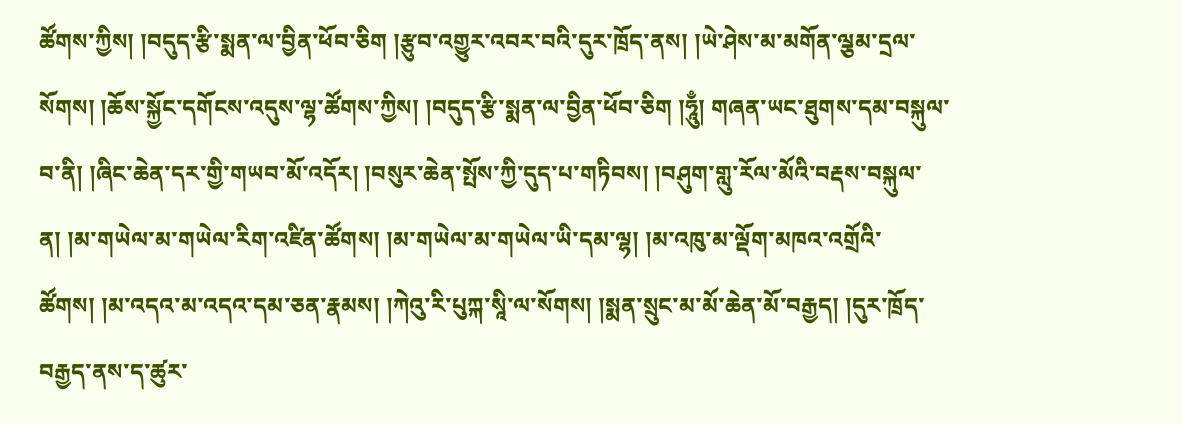ཚོགས་ཀྱིས། །བདུད་རྩི་སྨན་ལ་བྱིན་ཕོབ་ཅིག །རྩུབ་འགྱུར་འབར་བའི་དུར་ཁྲོད་ནས། །ཡེ་ཤེས་མ་མགོན་ལྕམ་དྲལ་སོགས། །ཆོས་སྐྱོང་དགོངས་འདུས་ལྷ་ཚོགས་ཀྱིས། །བདུད་རྩི་སྨན་ལ་བྱིན་ཕོབ་ཅིག །ཧཱུྃ། གཞན་ཡང་ཐུགས་དམ་བསྐུལ་བ་ནི། །ཞིང་ཆེན་དར་གྱི་གཡབ་མོ་འདོར། །བསུར་ཆེན་སྤོས་ཀྱི་དུད་པ་གཏིབས། །བཤུག་གླུ་རོལ་མོའི་བརྡས་བསྐུལ་ན། །མ་གཡེལ་མ་གཡེལ་རིག་འཛིན་ཚོགས། །མ་གཡེལ་མ་གཡེལ་ཡི་དམ་ལྷ། །མ་འཁུ་མ་ལྡོག་མཁའ་འགྲོའི་ཚོགས། །མ་འདའ་མ་འདའ་དམ་ཅན་རྣམས། །ཀེའུ་རི་པུཀྐ་སཱི་ལ་སོགས། །སྨན་སྲུང་མ་མོ་ཆེན་མོ་བརྒྱད། །དུར་ཁྲོད་བརྒྱད་ནས་ད་ཚུར་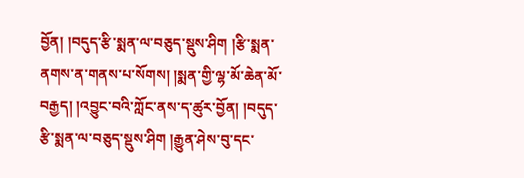བྱོན། །བདུད་རྩི་སྨན་ལ་བཅུད་སྡུས་ཤིག །རྩི་སྨན་ནགས་ན་གནས་པ་སོགས། །སྨན་གྱི་ལྷ་མོ་ཆེན་མོ་བརྒྱད། །འབྱུང་བའི་ཀློང་ནས་ད་ཚུར་བྱོན། །བདུད་རྩི་སྨན་ལ་བཅུད་སྡུས་ཤིག །རྒྱུན་ཤེས་བུ་དང་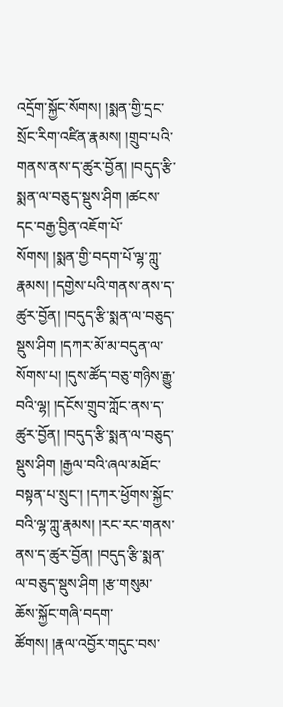འདྲོག་སྐྱོང་སོགས། །སྨན་གྱི་དྲང་སྲོང་རིག་འཛིན་རྣམས། །གྲུབ་པའི་གནས་ནས་ད་ཚུར་བྱོན། །བདུད་རྩི་སྨན་ལ་བཅུད་སྡུས་ཤིག །ཚངས་དང་བརྒྱ་བྱིན་འཇོག་པོ་སོགས། །སྨན་གྱི་བདག་པོ་ལྷ་ཀླུ་རྣམས། །དགྱེས་པའི་གནས་ནས་ད་ཚུར་བྱོན། །བདུད་རྩི་སྨན་ལ་བཅུད་སྡུས་ཤིག །དཀར་མོ་མ་བདུན་ལ་སོགས་པ། །དུས་ཚོད་བཅུ་གཉིས་རྒྱུ་བའི་ལྷ། །དངོས་གྲུབ་ཀློང་ནས་ད་ཚུར་བྱོན། །བདུད་རྩི་སྨན་ལ་བཅུད་སྡུས་ཤིག །རྒྱལ་བའི་ཞལ་མཐོང་བསྟན་པ་སྲུང་། །དཀར་ཕྱོགས་སྐྱོང་བའི་ལྷ་ཀླུ་རྣམས། །རང་རང་གནས་ནས་ད་ཚུར་བྱོན། །བདུད་རྩི་སྨན་ལ་བཅུད་སྡུས་ཤིག །རྩ་གསུམ་ཆོས་སྐྱོང་གཞི་བདག་ཚོགས། །རྣལ་འབྱོར་གདུང་བས་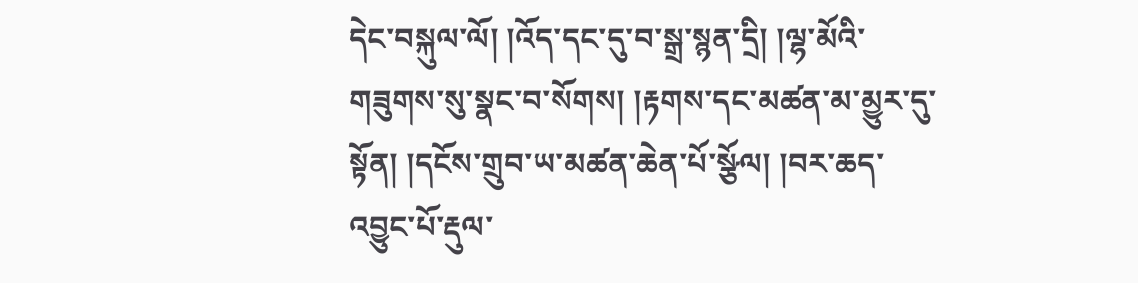དེང་བསྐུལ་ལོ། །འོད་དང་དུ་བ་སྒྲ་སྙན་དྲི། །ལྷ་མོའི་གཟུགས་སུ་སྣང་བ་སོགས། །རྟགས་དང་མཚན་མ་མྱུར་དུ་སྟོན། །དངོས་གྲུབ་ཡ་མཚན་ཆེན་པོ་སྩོལ། །བར་ཆད་འབྱུང་པོ་རྡུལ་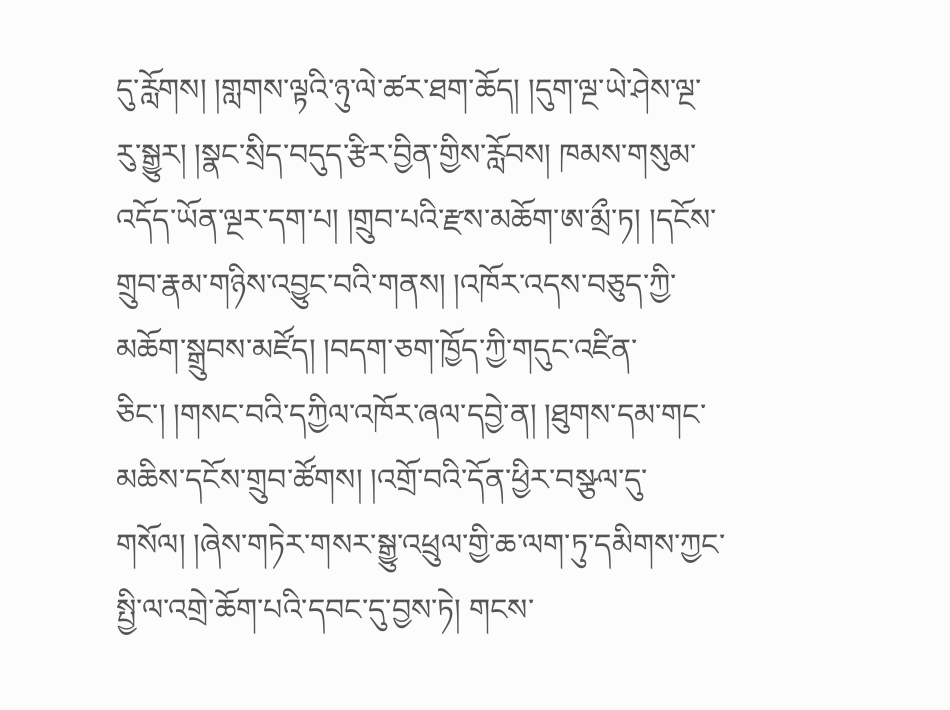དུ་རློགས། །གླགས་ལྟའི་ཉུ་ལེ་ཚར་ཐག་ཆོད། །དུག་ལྔ་ཡེ་ཤེས་ལྔ་རུ་སྒྱུར། །སྣང་སྲིད་བདུད་རྩིར་བྱིན་གྱིས་རློབས། ཁམས་གསུམ་འདོད་ཡོན་ལྔར་དག་པ། །གྲུབ་པའི་རྫས་མཆོག་ཨ་མྲྀ་ཏ། །དངོས་གྲུབ་རྣམ་གཉིས་འབྱུང་བའི་གནས། །འཁོར་འདས་བཅུད་ཀྱི་མཆོག་སྒྲུབས་མཛོད། །བདག་ཅག་ཁྱོད་ཀྱི་གདུང་འཛིན་ཅིང་། །གསང་བའི་དཀྱིལ་འཁོར་ཞལ་དབྱེ་ན། །ཐུགས་དམ་གང་མཆིས་དངོས་གྲུབ་ཚོགས། །འགྲོ་བའི་དོན་ཕྱིར་བསྩལ་དུ་གསོལ། །ཞེས་གཏེར་གསར་སྒྱུ་འཕྲུལ་གྱི་ཆ་ལག་ཏུ་དམིགས་ཀྱང་སྤྱི་ལ་འགྲེ་ཆོག་པའི་དབང་དུ་བྱས་ཏེ། གངས་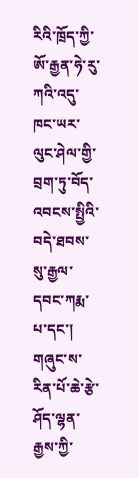རིའི་ཁྲོད་ཀྱི་ཨོ་རྒྱན་ཧེ་རུ་ཀའི་འདུ་ཁང་ཡར་ལུང་ཤེལ་གྱི་བྲག་ཏུ་བོད་འབངས་སྤྱིའི་བདེ་ཐབས་སུ་རྒྱལ་དབང་ཀརྨ་པ་དང་། གཞུང་ས་རིན་པོ་ཆེ་རྩེ་ཤོད་ལྷན་རྒྱས་ཀྱི་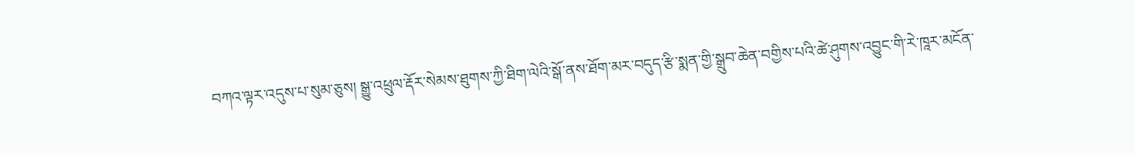བཀའ་ལྟར་འདུས་པ་སུམ་ཅུས། སྒྱུ་འཕྲུལ་རྡོར་སེམས་ཐུགས་ཀྱི་ཐིག་ལེའི་སྒོ་ནས་ཐོག་མར་བདུད་རྩི་སྨན་གྱི་སྒྲུབ་ཆེན་བགྱིས་པའི་ཚེ་ཤུགས་འབྱུང་གི་རེ་ཁཱར་མངོན་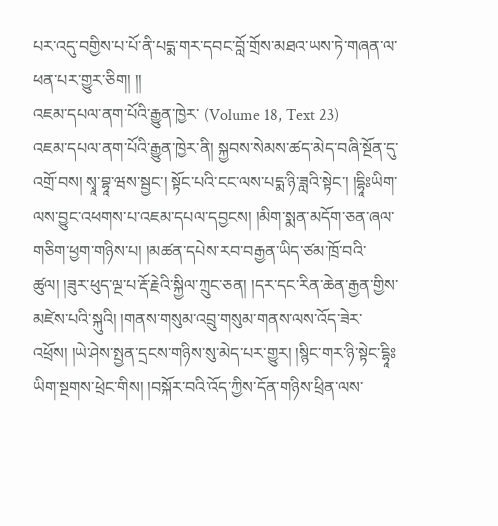པར་འདུ་བགྱིས་པ་པོ་ནི་པདྨ་གར་དབང་བློ་གྲོས་མཐའ་ཡས་ཏེ་གཞན་ལ་ཕན་པར་གྱུར་ཅིག། །།
འཇམ་དཔལ་ནག་པོའི་རྒྱུན་ཁྱེར་ (Volume 18, Text 23)
འཇམ་དཔལ་ནག་པོའི་རྒྱུན་ཁྱེར་ནི། སྐྱབས་སེམས་ཚད་མེད་བཞི་སྔོན་དུ་འགྲོ་བས། སྭཱ་བྷཱ་ཝས་སྦྱང་། སྟོང་པའི་ངང་ལས་པདྨ་ཉི་ཟླའི་སྟེང་། །དྷཱིཿཡིག་ལས་བྱུང་འཕགས་པ་འཇམ་དཔལ་དབྱངས། །མིག་སྨན་མདོག་ཅན་ཞལ་གཅིག་ཕྱག་གཉིས་པ། །མཚན་དཔེས་རབ་བརྒྱན་ཡིད་ཙམ་ཁྲོ་བའི་ཚུལ། །ཟུར་ཕུད་ལྔ་པ་རྡོ་རྗེའི་སྐྱིལ་ཀྲུང་ཅན། །དར་དང་རིན་ཆེན་རྒྱན་གྱིས་མཛེས་པའི་སྐུའི། །གནས་གསུམ་འབྲུ་གསུམ་གནས་ལས་འོད་ཟེར་འཕྲོས། །ཡེ་ཤེས་སྤྱན་དྲངས་གཉིས་སུ་མེད་པར་གྱུར། །སྙིང་གར་ཉི་སྟེང་དྷཱིཿཡིག་སྔགས་ཕྲེང་གིས། །བསྐོར་བའི་འོད་ཀྱིས་དོན་གཉིས་ཕྲིན་ལས་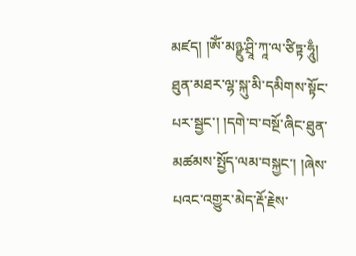མཛད། །ཨོཾ་མཉྫུ་ཤྲཱི་ཀཱ་ལ་ཙིཏྟ་ཧཱུྃ། ཐུན་མཐར་ལྷ་སྐུ་མི་དམིགས་སྟོང་པར་སྦྱང་། །དགེ་བ་བསྔོ་ཞིང་ཐུན་མཚམས་སྤྱོད་ལམ་བསྐྱང་། །ཞེས་པའང་འགྱུར་མེད་རྡོ་རྗེས་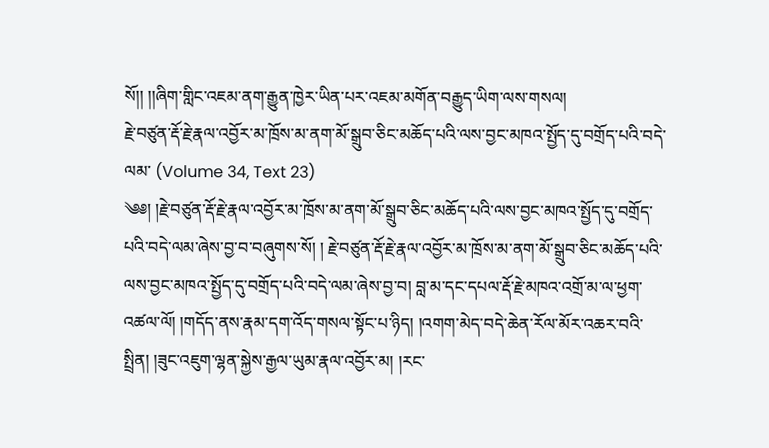སོ།། །།ཞིག་གླིང་འཇམ་ནག་རྒྱུན་ཁྱེར་ཡིན་པར་འཇམ་མགོན་བརྒྱུད་ཡིག་ལས་གསལ།
རྗེ་བཙུན་རྡོ་རྗེ་རྣལ་འབྱོར་མ་ཁྲོས་མ་ནག་མོ་སྒྲུབ་ཅིང་མཆོད་པའི་ལས་བྱང་མཁའ་སྤྱོད་དུ་བགྲོད་པའི་བདེ་ལམ་ (Volume 34, Text 23)
༄༅། །རྗེ་བཙུན་རྡོ་རྗེ་རྣལ་འབྱོར་མ་ཁྲོས་མ་ནག་མོ་སྒྲུབ་ཅིང་མཆོད་པའི་ལས་བྱང་མཁའ་སྤྱོད་དུ་བགྲོད་པའི་བདེ་ལམ་ཞེས་བྱ་བ་བཞུགས་སོ། ། རྗེ་བཙུན་རྡོ་རྗེ་རྣལ་འབྱོར་མ་ཁྲོས་མ་ནག་མོ་སྒྲུབ་ཅིང་མཆོད་པའི་ལས་བྱང་མཁའ་སྤྱོད་དུ་བགྲོད་པའི་བདེ་ལམ་ཞེས་བྱ་བ། བླ་མ་དང་དཔལ་རྡོ་རྗེ་མཁའ་འགྲོ་མ་ལ་ཕྱག་འཚལ་ལོ། །གདོད་ནས་རྣམ་དག་འོད་གསལ་སྟོང་པ་ཉིད། །འགག་མེད་བདེ་ཆེན་རོལ་མོར་འཆར་བའི་སྤྲིན། །ཟུང་འཇུག་ལྷན་སྐྱེས་རྒྱལ་ཡུམ་རྣལ་འབྱོར་མ། །རང་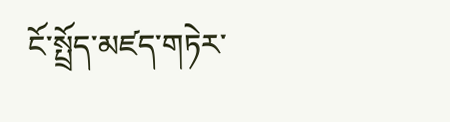ངོ་སྤྲོད་མཛད་གཏེར་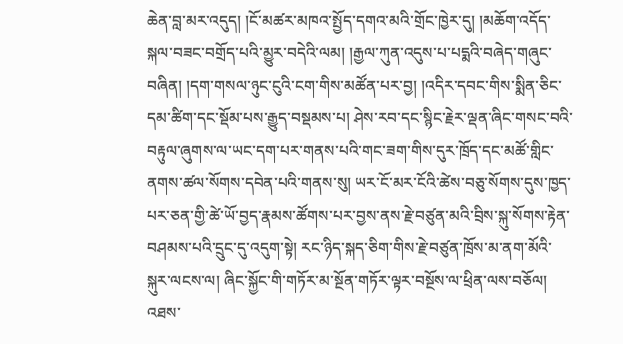ཆེན་བླ་མར་འདུད། །ངོ་མཚར་མཁའ་སྤྱོད་དགའ་མའི་གྲོང་ཁྱེར་དུ། །མཆོག་འདོད་སྐལ་བཟང་བགྲོད་པའི་མྱུར་བདེའི་ལམ། །རྒྱལ་ཀུན་འདུས་པ་པདྨའི་བཞེད་གཞུང་བཞིན། །དག་གསལ་ཉུང་ངུའི་ངག་གིས་མཚོན་པར་བྱ། །འདིར་དབང་གིས་སྨིན་ཅིང་དམ་ཚིག་དང་སྡོམ་པས་རྒྱུད་བསྡམས་པ། ཤེས་རབ་དང་སྙིང་རྗེར་ལྡན་ཞིང་གསང་བའི་བརྟུལ་ཞུགས་ལ་ཡང་དག་པར་གནས་པའི་གང་ཟག་གིས་དུར་ཁྲོད་དང་མཚོ་གླིང་ནགས་ཚལ་སོགས་དབེན་པའི་གནས་སུ། ཡར་ངོ་མར་ངོའི་ཚེས་བཅུ་སོགས་དུས་ཁྱད་པར་ཅན་གྱི་ཚེ་ཡོ་བྱད་རྣམས་ཚོགས་པར་བྱས་ནས་རྗེ་བཙུན་མའི་བྲིས་སྐུ་སོགས་རྟེན་བཤམས་པའི་དྲུང་དུ་འདུག་སྟེ། རང་ཉིད་སྐད་ཅིག་གིས་རྗེ་བཙུན་ཁྲོས་མ་ནག་མོའི་སྐུར་ལངས་ལ། ཞིང་སྐྱོང་གི་གཏོར་མ་སྔོན་གཏོར་ལྟར་བསྔོས་ལ་ཕྲིན་ལས་བཅོལ། འཐས་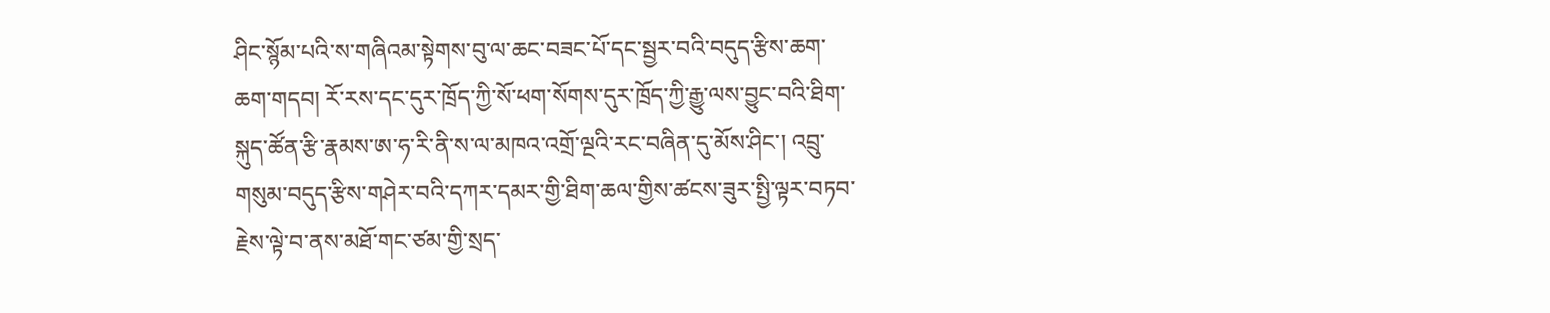ཤིང་སྙོམ་པའི་ས་གཞིའམ་སྟེགས་བུ་ལ་ཆང་བཟང་པོ་དང་སྦྱར་བའི་བདུད་རྩིས་ཆག་ཆག་གདབ། རོ་རས་དང་དུར་ཁྲོད་ཀྱི་སོ་ཕག་སོགས་དུར་ཁྲོད་ཀྱི་རྒྱུ་ལས་བྱུང་བའི་ཐིག་སྐུད་ཚོན་རྩི་རྣམས་ཨ་ཧ་རི་ནི་ས་ལ་མཁའ་འགྲོ་ལྔའི་རང་བཞིན་དུ་མོས་ཤིང་། འབྲུ་གསུམ་བདུད་རྩིས་གཤེར་བའི་དཀར་དམར་གྱི་ཐིག་ཆལ་གྱིས་ཚངས་ཟུར་སྤྱི་ལྟར་བཏབ་རྗེས་ལྟེ་བ་ནས་མཐོ་གང་ཙམ་གྱི་སྲད་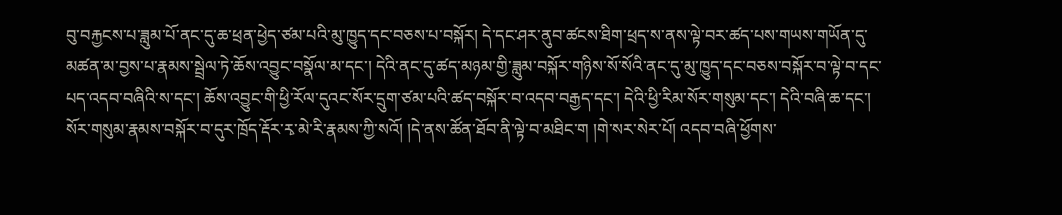བུ་བརྐྱངས་པ་ཟླུམ་པོ་ནང་དུ་ཆ་ཕྲན་ཕྱེད་ཙམ་པའི་མུ་ཁྱུད་དང་བཅས་པ་བསྐོར། དེ་དང་ཤར་ནུབ་ཚངས་ཐིག་ཕྲད་ས་ནས་ལྟེ་བར་ཚད་པས་གཡས་གཡོན་དུ་མཚན་མ་བྱས་པ་རྣམས་སྦྲེལ་ཏེ་ཆོས་འབྱུང་བསྣོལ་མ་དང་། དེའི་ནང་དུ་ཚད་མཉམ་གྱི་ཟླུམ་བསྐོར་གཉིས་སོ་སོའི་ནང་དུ་མུ་ཁྱུད་དང་བཅས་བསྐོར་བ་ལྟེ་བ་དང་པད་འདབ་བཞིའི་ས་དང་། ཆོས་འབྱུང་གི་ཕྱི་རོལ་དུའང་སོར་དྲུག་ཙམ་པའི་ཚད་བསྐོར་བ་འདབ་བརྒྱད་དང་། དེའི་ཕྱི་རིམ་སོར་གསུམ་དང་། དེའི་བཞི་ཆ་དང་། སོར་གསུམ་རྣམས་བསྐོར་བ་དུར་ཁྲོད་རྡོར་རྭ་མེ་རི་རྣམས་ཀྱི་སའོ། །དེ་ནས་ཚོན་ཐོབ་ནི་ལྟེ་བ་མཐིང་ག །གེ་སར་སེར་པོ། འདབ་བཞི་ཕྱོགས་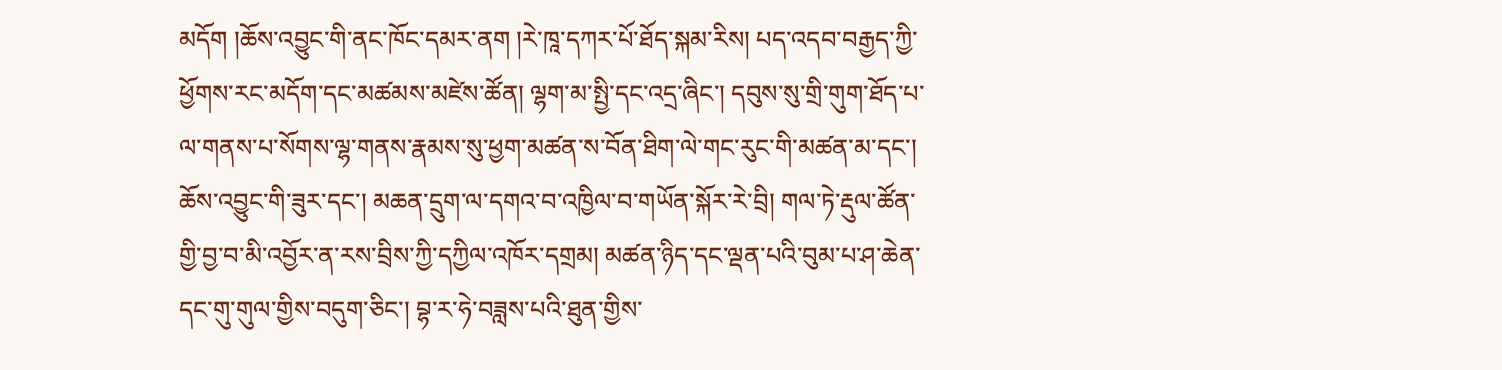མདོག །ཆོས་འབྱུང་གི་ནང་ཁོང་དམར་ནག །རེ་ཁཱ་དཀར་པོ་ཐོད་སྐམ་རིས། པད་འདབ་བརྒྱད་ཀྱི་ཕྱོགས་རང་མདོག་དང་མཚམས་མཛེས་ཚོན། ལྷག་མ་སྤྱི་དང་འདྲ་ཞིང་། དབུས་སུ་གྲི་གུག་ཐོད་པ་ལ་གནས་པ་སོགས་ལྷ་གནས་རྣམས་སུ་ཕྱག་མཚན་ས་བོན་ཐིག་ལེ་གང་རུང་གི་མཚན་མ་དང་། ཆོས་འབྱུང་གི་ཟུར་དང་། མཆན་དྲུག་ལ་དགའ་བ་འཁྱིལ་བ་གཡོན་སྐོར་རེ་བྲི། གལ་ཏེ་རྡུལ་ཚོན་གྱི་བྱ་བ་མི་འབྱོར་ན་རས་བྲིས་ཀྱི་དཀྱིལ་འཁོར་དགྲམ། མཚན་ཉིད་དང་ལྡན་པའི་བུམ་པ་ཤ་ཆེན་དང་གུ་གུལ་གྱིས་བདུག་ཅིང་། བྷ་ར་ཧེ་བཟླས་པའི་ཐུན་གྱིས་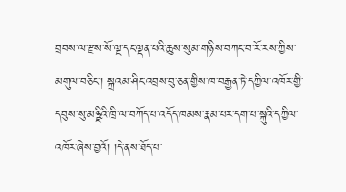བྲབས་ལ་རྫས་སོ་ལྔ་དང་ལྡན་པའི་ཆུས་སུམ་གཉིས་བཀང་བ་རོ་རས་ཀྱིས་མགུལ་བཅིང་། སྐྲའམ་ཤིང་འབྲས་བུ་ཅན་གྱིས་ཁ་བརྒྱན་ཏེ་དཀྱིལ་འཁོར་གྱི་དབུས་སུ་མཉྫིའི་ཁྲི་ལ་བཀོད་པ་འདོད་ཁམས་རྣམ་པར་དག་པ་སྐུའི་དཀྱིལ་འཁོར་ཞེས་བྱའོ། །དེ་ནས་ཐོད་པ་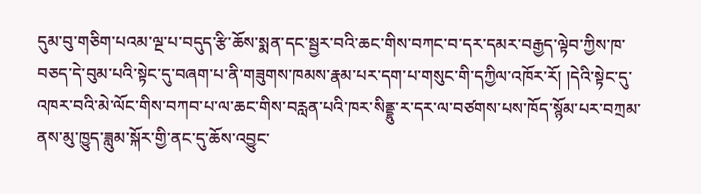དུམ་བུ་གཅིག་པའམ་ལྔ་པ་བདུད་རྩི་ཆོས་སྨན་དང་སྦྱར་བའི་ཆང་གིས་བཀང་བ་དར་དམར་བརྒྱད་ལྟེབ་ཀྱིས་ཁ་བཅད་དེ་བུམ་པའི་སྟེང་དུ་བཞག་པ་ནི་གཟུགས་ཁམས་རྣམ་པར་དག་པ་གསུང་གི་དཀྱིལ་འཁོར་རོ། །དེའི་སྟེང་དུ་འཁར་བའི་མེ་ལོང་གིས་བཀབ་པ་ལ་ཆང་གིས་བརླན་པའི་ཁར་སིནྡྷུ་ར་དར་ལ་བཙགས་པས་ཁོད་སྙོམ་པར་བཀྲམ་ནས་མུ་ཁྱུད་ཟླུམ་སྐོར་གྱི་ནང་དུ་ཆོས་འབྱུང་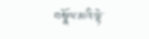བསྣོལ་མའི་ལྟེ་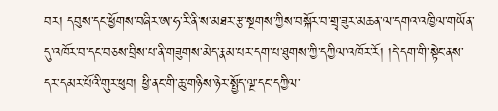བར། དབུས་དང་ཕྱོགས་བཞིར་ཨ་ཧ་རི་ནི་ས་མཐར་རྩ་སྔགས་ཀྱིས་བསྐོར་བ་གྲྭ་ཟུར་མཆན་ལ་དགའ་འཁྱིལ་གཡོན་དུ་འཁོར་བ་དང་བཅས་བྲིས་པ་ནི་གཟུགས་མེད་རྣམ་པར་དག་པ་ཐུགས་ཀྱི་དཀྱིལ་འཁོར་རོ། །དེ་དག་གི་སྟེང་ནས་དར་དམར་པོའི་གུར་ཕུབ། ཕྱི་ནང་གི་ཆུ་གཉིས་ཉེར་སྤྱོད་ལྔ་དང་དཀྱིལ་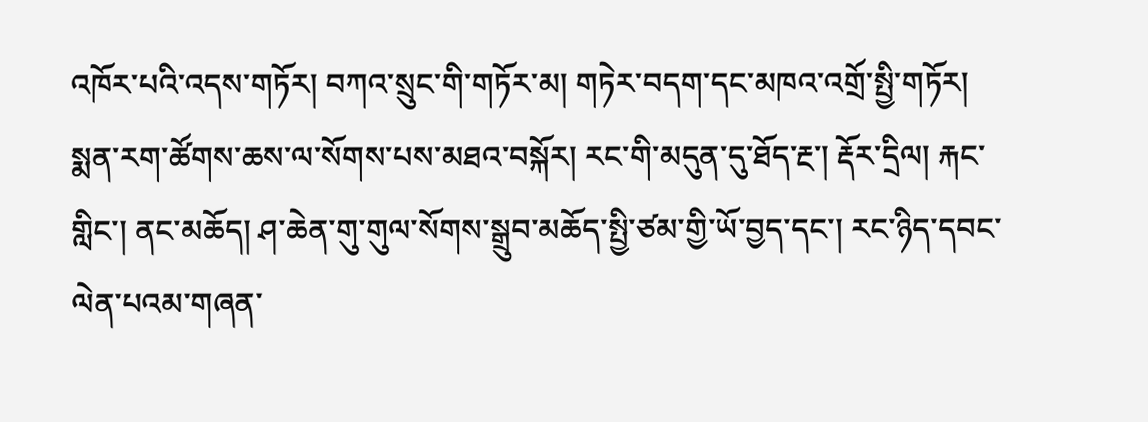འཁོར་པའི་འདས་གཏོར། བཀའ་སྲུང་གི་གཏོར་མ། གཏེར་བདག་དང་མཁའ་འགྲོ་སྤྱི་གཏོར། སྨན་རག་ཚོགས་ཆས་ལ་སོགས་པས་མཐའ་བསྐོར། རང་གི་མདུན་དུ་ཐོད་རྔ་། རྡོར་དྲིལ། རྐང་གླིང་། ནང་མཆོད། ཤ་ཆེན་གུ་གུལ་སོགས་སྒྲུབ་མཆོད་སྤྱི་ཙམ་གྱི་ཡོ་བྱད་དང་། རང་ཉིད་དབང་ལེན་པའམ་གཞན་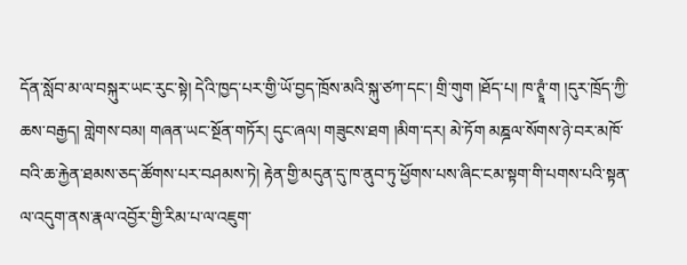དོན་སློབ་མ་ལ་བསྐུར་ཡང་རུང་སྟེ། དེའི་ཁྱད་པར་གྱི་ཡོ་བྱད་ཁྲོས་མའི་སྐུ་ཙཀ་དང་། གྲི་གུག །ཐོད་པ། ཁ་ཊྭཱཾ་ག །དུར་ཁྲོད་ཀྱི་ཆས་བརྒྱད། གླེགས་བམ། གཞན་ཡང་སྔོན་གཏོར། དུང་ཞལ། གཟུངས་ཐག །མིག་དར། མེ་ཏོག མཎྜལ་སོགས་ཉེ་བར་མཁོ་བའི་ཆ་རྐྱེན་ཐམས་ཅད་ཚོགས་པར་བཤམས་ཏེ། རྟེན་གྱི་མདུན་དུ་ཁ་ནུབ་ཏུ་ཕྱོགས་པས་ཞིང་ངམ་སྟག་གི་པགས་པའི་སྟན་ལ་འདུག་ནས་རྣལ་འབྱོར་གྱི་རིམ་པ་ལ་འཇུག་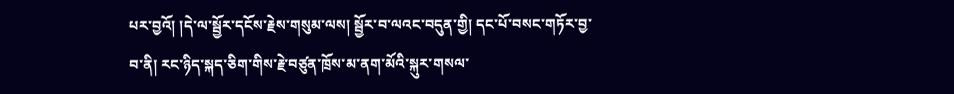པར་བྱའོ། །དེ་ལ་སྦྱོར་དངོས་རྗེས་གསུམ་ལས། སྦྱོར་བ་ལའང་བདུན་གྱི། དང་པོ་བསང་གཏོར་བྱ་བ་ནི། རང་ཉིད་སྐད་ཅིག་གིས་རྗེ་བཙུན་ཁྲོས་མ་ནག་མོའི་སྐུར་གསལ་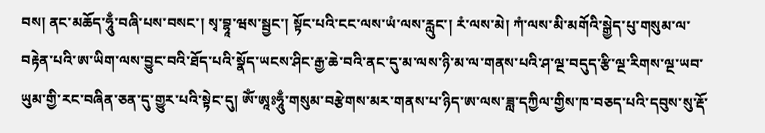བས། ནང་མཆོད་ཧཱུྃ་བཞི་པས་བསང་། སྭ་བྷཱ་ཝས་སྦྱང་། སྟོང་པའི་ངང་ལས་ཡཾ་ལས་རླུང་། རཾ་ལས་མེ། ཀཾ་ལས་མི་མགོའི་སྒྱེད་པུ་གསུམ་ལ་བརྟེན་པའི་ཨ་ཡིག་ལས་བྱུང་བའི་ཐོད་པའི་སྣོད་ཡངས་ཤིང་རྒྱ་ཆེ་བའི་ནང་དུ་མ་ལས་ཉི་མ་ལ་གནས་པའི་ཤ་ལྔ་བདུད་རྩི་ལྔ་རིགས་ལྔ་ཡབ་ཡུམ་གྱི་རང་བཞིན་ཅན་དུ་གྱུར་པའི་སྟེང་དུ། ཨོཾ་ཨཱཿཧཱུྃ་གསུམ་བརྩེགས་མར་གནས་པ་ཉིད་ཨ་ལས་ཟླ་དཀྱིལ་གྱིས་ཁ་བཅད་པའི་དབུས་སུ་རྡོ་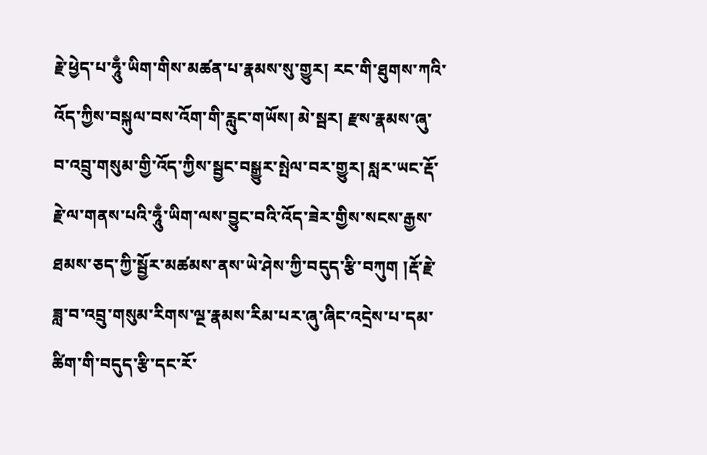རྗེ་ཕྱེད་པ་ཧཱུྃ་ཡིག་གིས་མཚན་པ་རྣམས་སུ་གྱུར། རང་གི་ཐུགས་ཀའི་འོད་ཀྱིས་བསྐུལ་བས་འོག་གི་རླུང་གཡོས། མེ་སྦར། རྫས་རྣམས་ཞུ་བ་འབྲུ་གསུམ་གྱི་འོད་ཀྱིས་སྦྱང་བསྒྱུར་སྤེལ་བར་གྱུར། སླར་ཡང་རྡོ་རྗེ་ལ་གནས་པའི་ཧཱུྃ་ཡིག་ལས་བྱུང་བའི་འོད་ཟེར་གྱིས་སངས་རྒྱས་ཐམས་ཅད་ཀྱི་སྦྱོར་མཚམས་ནས་ཡེ་ཤེས་ཀྱི་བདུད་རྩི་བཀུག །རྡོ་རྗེ་ཟླ་བ་འབྲུ་གསུམ་རིགས་ལྔ་རྣམས་རིམ་པར་ཞུ་ཞིང་འདྲེས་པ་དམ་ཚིག་གི་བདུད་རྩི་དང་རོ་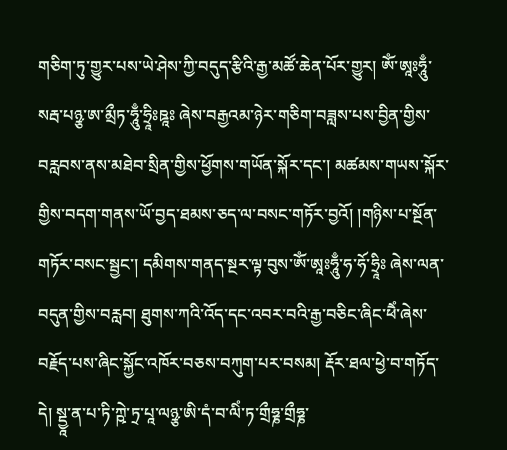གཅིག་ཏུ་གྱུར་པས་ཡེ་ཤེས་ཀྱི་བདུད་རྩིའི་རྒྱ་མཚོ་ཆེན་པོར་གྱུར། ཨོཾ་ཨཱཿཧཱུྃ་སརྦ་པཉྩ་ཨ་མྲྀཏ་ཧཱུྃ་ཧྲཱིཿཋཱཿ ཞེས་བརྒྱའམ་ཉེར་གཅིག་བཟླས་པས་བྱིན་གྱིས་བརླབས་ནས་མཐེབ་སྲིན་གྱིས་ཕྱོགས་གཡོན་སྐོར་དང་། མཚམས་གཡས་སྐོར་གྱིས་བདག་གནས་ཡོ་བྱད་ཐམས་ཅད་ལ་བསང་གཏོར་བྱའོ། །གཉིས་པ་སྔོན་གཏོར་བསང་སྦྱང་། དམིགས་གནད་སྔར་ལྟ་བུས་ཨོཾ་ཨཱཿཧཱུྃ་ཧ་ཧོ་ཧྲཱིཿ ཞེས་ལན་བདུན་གྱིས་བརླབ། ཐུགས་ཀའི་འོད་དང་འབར་བའི་རྒྱ་བཅིང་ཞིང་ཕཻཾ་ཞེས་བརྗོད་པས་ཞིང་སྐྱོང་འཁོར་བཅས་བཀུག་པར་བསམ། རྡོར་ཐལ་ཕྱེ་བ་གཏོད་དེ། སྡྱཱ་ན་པ་ཏི་ཀྵེ་ཏྲ་པཱ་ལཉྩ་ཨི་དཾ་བ་ལིཾ་ཏ་གྲྀཧྞ་གྲྀཧྞ་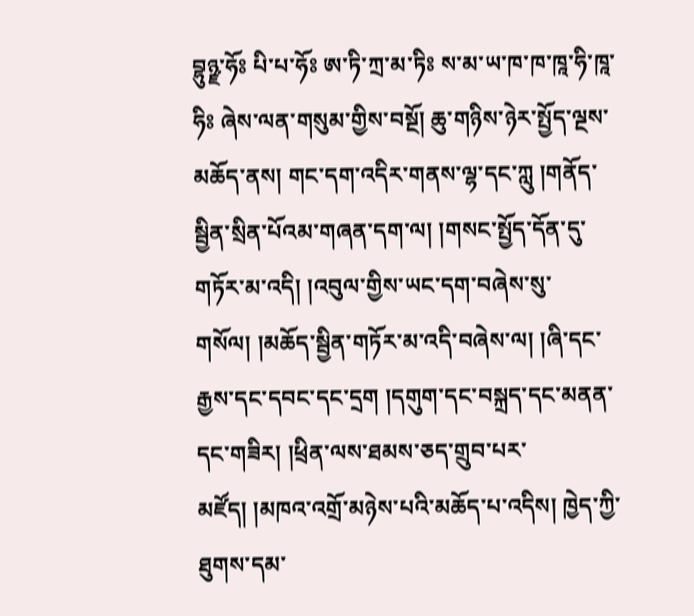བྷུཉྫ་ཧོཿ པི་པ་ཧོཿ ཨ་ཏི་ཀྲ་མ་ཏིཿ ས་མ་ཡ་ཁ་ཁ་ཁཱ་ཧི་ཁཱ་ཧིཿ ཞེས་ལན་གསུམ་གྱིས་བསྔོ། ཆུ་གཉིས་ཉེར་སྤྱོད་ལྔས་མཆོད་ནས། གང་དག་འདིར་གནས་ལྷ་དང་ཀླུ །གནོད་སྦྱིན་སྲིན་པོའམ་གཞན་དག་ལ། །གསང་སྤྱོད་དོན་དུ་གཏོར་མ་འདི། །འབུལ་གྱིས་ཡང་དག་བཞེས་སུ་གསོལ། །མཆོད་སྦྱིན་གཏོར་མ་འདི་བཞེས་ལ། །ཞི་དང་རྒྱས་དང་དབང་དང་དྲག །དགུག་དང་བསྐྲད་དང་མནན་དང་གཟིར། །ཕྲིན་ལས་ཐམས་ཅད་གྲུབ་པར་མཛོད། །མཁའ་འགྲོ་མཉེས་པའི་མཆོད་པ་འདིས། ཁྱེད་ཀྱི་ཐུགས་དམ་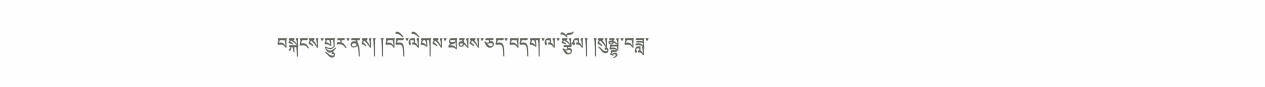བསྐངས་གྱུར་ནས། །བདེ་ལེགས་ཐམས་ཅད་བདག་ལ་སྩོལ། །སུམྦྷ་བཟླ་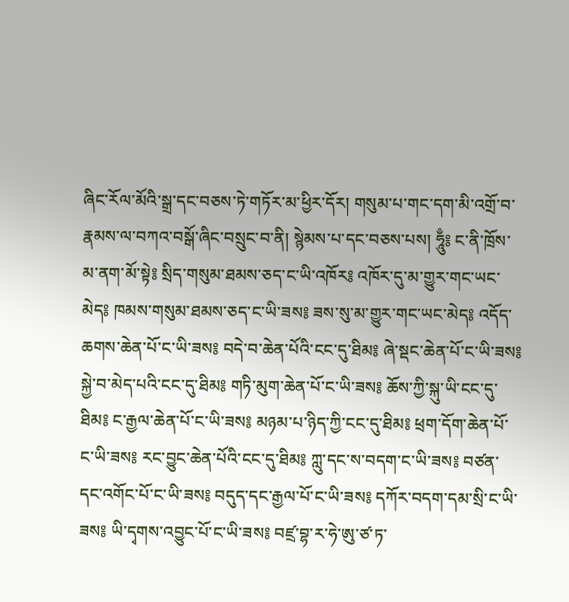ཞིང་རོལ་མོའི་སྒྲ་དང་བཅས་ཏེ་གཏོར་མ་ཕྱིར་དོར། གསུམ་པ་གང་དག་མི་འགྲོ་བ་རྣམས་ལ་བཀའ་བསྒོ་ཞིང་བསྲུང་བ་ནི། སྙེམས་པ་དང་བཅས་པས། ཧཱུྃ༔ ང་ནི་ཁྲོས་མ་ནག་མོ་སྟེ༔ སྲིད་གསུམ་ཐམས་ཅད་ང་ཡི་འཁོར༔ འཁོར་དུ་མ་གྱུར་གང་ཡང་མེད༔ ཁམས་གསུམ་ཐམས་ཅད་ང་ཡི་ཟས༔ ཟས་སུ་མ་གྱུར་གང་ཡང་མེད༔ འདོད་ཆགས་ཆེན་པོ་ང་ཡི་ཟས༔ བདེ་བ་ཆེན་པོའི་ངང་དུ་ཐིམ༔ ཞེ་སྡང་ཆེན་པོ་ང་ཡི་ཟས༔ སྐྱེ་བ་མེད་པའི་ངང་དུ་ཐིམ༔ གཏི་མུག་ཆེན་པོ་ང་ཡི་ཟས༔ ཆོས་ཀྱི་སྐུ་ཡི་ངང་དུ་ཐིམ༔ ང་རྒྱལ་ཆེན་པོ་ང་ཡི་ཟས༔ མཉམ་པ་ཉིད་ཀྱི་ངང་དུ་ཐིམ༔ ཕྲག་དོག་ཆེན་པོ་ང་ཡི་ཟས༔ རང་བྱུང་ཆེན་པོའི་ངང་དུ་ཐིམ༔ ཀླུ་དང་ས་བདག་ང་ཡི་ཟས༔ བཙན་དང་འགོང་པོ་ང་ཡི་ཟས༔ བདུད་དང་རྒྱལ་པོ་ང་ཡི་ཟས༔ དཀོར་བདག་དམ་སྲི་ང་ཡི་ཟས༔ ཡི་དྭགས་འབྱུང་པོ་ང་ཡི་ཟས༔ བཛྲ་བྷ་ར་ཧེ་ཨུ་ཙ་ཏ་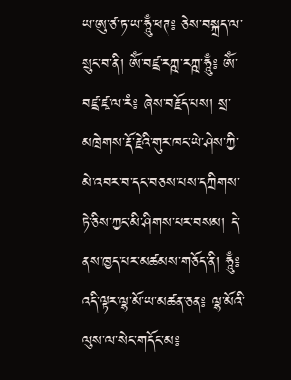ཡ་ཨུ་ཙ་ཏ་ཡ་ཧཱུྃ་ཕཊ༔ ཅེས་བསྐྲད་ལ་སྲུང་བ་ནི། ཨོཾ་བཛྲ་རཀྵ་རཀྵ་ཧཱུྃ༔ ཨོཾ་བཛྲ་ཛྭ་ལ་རཾ༔ ཞེས་བརྗོད་པས། སྲ་མཁྲེགས་རྡོ་རྗེའི་གུར་ཁང་ཡེ་ཤེས་ཀྱི་མེ་འབར་བ་དང་བཅས་པས་དཀྲིགས་ཏེ་ཅིས་ཀྱང་མི་ཤིགས་པར་བསམ། དེ་ནས་ཁྱད་པར་མཚམས་གཅོད་ནི། ཧཱུྃ༔ འདི་ལྟར་ལྷ་མོ་ཡ་མཚན་ཅན༔ ལྷ་མོའི་ལུས་ལ་སེང་གདོང་མ༔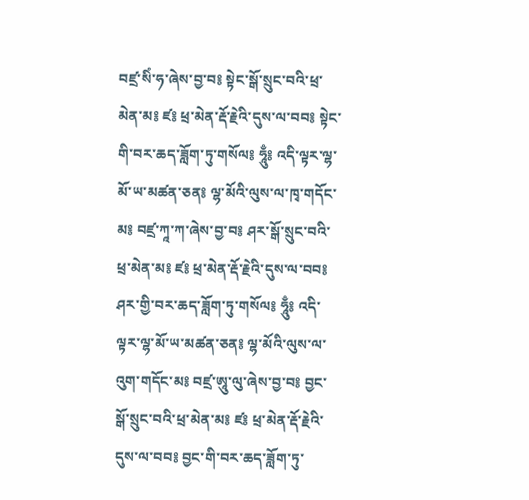བཛྲ་སིཾ་ཧ་ཞེས་བྱ་བ༔ སྟེང་སྒོ་སྲུང་བའི་ཕྲ་མེན་མ༔ ཛ༔ ཕྲ་མེན་རྡོ་རྗེའི་དུས་ལ་བབ༔ སྟེང་གི་བར་ཆད་ཟློག་ཏུ་གསོལ༔ ཧཱུྃ༔ འདི་ལྟར་ལྷ་མོ་ཡ་མཚན་ཅན༔ ལྷ་མོའི་ལུས་ལ་ཁྭ་གདོང་མ༔ བཛྲ་ཀཱ་ཀ་ཞེས་བྱ་བ༔ ཤར་སྒོ་སྲུང་བའི་ཕྲ་མེན་མ༔ ཛ༔ ཕྲ་མེན་རྡོ་རྗེའི་དུས་ལ་བབ༔ ཤར་གྱི་བར་ཆད་ཟློག་ཏུ་གསོལ༔ ཧཱུྃ༔ འདི་ལྟར་ལྷ་མོ་ཡ་མཚན་ཅན༔ ལྷ་མོའི་ལུས་ལ་འུག་གདོང་མ༔ བཛྲ་ཨཱུ་ལུ་ཞེས་བྱ་བ༔ བྱང་སྒོ་སྲུང་བའི་ཕྲ་མེན་མ༔ ཛ༔ ཕྲ་མེན་རྡོ་རྗེའི་དུས་ལ་བབ༔ བྱང་གི་བར་ཆད་ཟློག་ཏུ་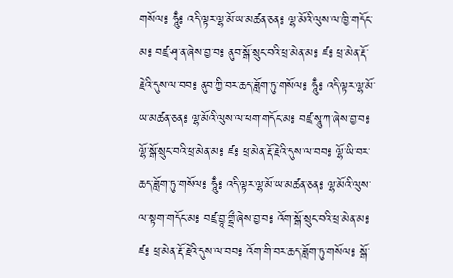གསོལ༔ ཧཱུྃ༔ འདི་ལྟར་ལྷ་མོ་ཡ་མཚན་ཅན༔ ལྷ་མོའི་ལུས་ལ་ཁྱི་གདོང་མ༔ བཛྲ་ཤྭ་ན་ཞེས་བྱ་བ༔ ནུབ་སྒོ་སྲུང་བའི་ཕྲ་མེན་མ༔ ཛ༔ ཕྲ་མེན་རྡོ་རྗེའི་དུས་ལ་བབ༔ ནུབ་ཀྱི་བར་ཆད་ཟློག་ཏུ་གསོལ༔ ཧཱུྃ༔ འདི་ལྟར་ལྷ་མོ་ཡ་མཚན་ཅན༔ ལྷ་མོའི་ལུས་ལ་ཕག་གདོང་མ༔ བཛྲ་སཱུ་ཀ་ཞེས་བྱ་བ༔ ལྷོ་སྒོ་སྲུང་བའི་ཕྲ་མེན་མ༔ ཛ༔ ཕྲ་མེན་རྡོ་རྗེའི་དུས་ལ་བབ༔ ལྷོ་ཡི་བར་ཆད་ཟློག་ཏུ་གསོལ༔ ཧཱུྃ༔ འདི་ལྟར་ལྷ་མོ་ཡ་མཚན་ཅན༔ ལྷ་མོའི་ལུས་ལ་སྟག་གདོང་མ༔ བཛྲ་བྱཱ་གྷྲྀ་ཞེས་བྱ་བ༔ འོག་སྒོ་སྲུང་བའི་ཕྲ་མེན་མ༔ ཛ༔ ཕྲ་མེན་རྡོ་རྗེའི་དུས་ལ་བབ༔ འོག་གི་བར་ཆད་ཟློག་ཏུ་གསོལ༔ སྒོ་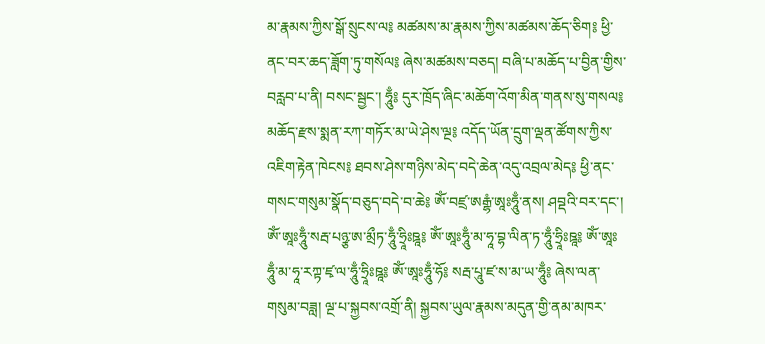མ་རྣམས་ཀྱིས་སྒོ་སྲུངས་ལ༔ མཚམས་མ་རྣམས་ཀྱིས་མཚམས་ཆོད་ཅིག༔ ཕྱི་ནང་བར་ཆད་ཟློག་ཏུ་གསོལ༔ ཞེས་མཚམས་བཅད། བཞི་པ་མཆོད་པ་བྱིན་གྱིས་བརླབ་པ་ནི། བསང་སྦྱང་། ཧཱུྃ༔ དུར་ཁྲོད་ཞིང་མཆོག་འོག་མིན་གནས་སུ་གསལ༔ མཆོད་རྫས་སྨན་རཀ་གཏོར་མ་ཡེ་ཤེས་ལྔ༔ འདོད་ཡོན་དྲུག་ལྡན་ཚོགས་ཀྱིས་འཇིག་རྟེན་ཁེངས༔ ཐབས་ཤེས་གཉིས་མེད་བདེ་ཆེན་འདུ་འབྲལ་མེད༔ ཕྱི་ནང་གསང་གསུམ་སྣོད་བཅུད་བདེ་བ་ཆེ༔ ཨོཾ་བཛྲ་ཨརྒྷཾ་ཨཱཿཧཱུྃ་ནས། ཤབྡའི་བར་དང་། ཨོཾ་ཨཱཿཧཱུྃ་སརྦ་པཉྩ་ཨ་མྲྀཏ་ཧཱུྃ་ཧྲཱིཿཋཱ༔ ཨོཾ་ཨཱཿཧཱུྃ་མ་ཧཱ་བྷ་ལིན་ཏ་ཧཱུྃ་ཧྲཱིཿཋཱ༔ ཨོཾ་ཨཱཿཧཱུྃ་མ་ཧཱ་རཀྟ་ཛྭ་ལ་ཧཱུྃ་ཧྲཱིཿཋཱ༔ ཨོཾ་ཨཱཿཧཱུྃ་ཧོ༔ སརྦ་པཱུ་ཛ་ས་མ་ཡ་ཧཱུྃ༔ ཞེས་ལན་གསུམ་བཟླ། ལྔ་པ་སྐྱབས་འགྲོ་ནི། སྐྱབས་ཡུལ་རྣམས་མདུན་གྱི་ནམ་མཁར་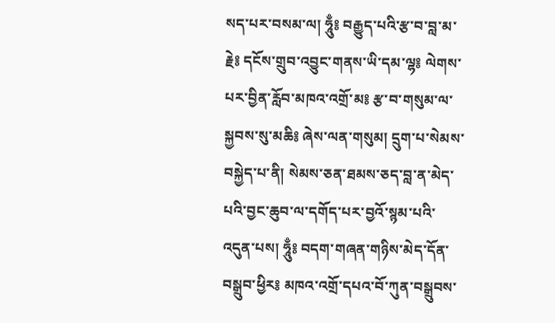སད་པར་བསམ་ལ། ཧཱུྃ༔ བརྒྱུད་པའི་རྩ་བ་བླ་མ་རྗེ༔ དངོས་གྲུབ་འབྱུང་གནས་ཡི་དམ་ལྷ༔ ལེགས་པར་བྱིན་རློབ་མཁའ་འགྲོ་མ༔ རྩ་བ་གསུམ་ལ་སྐྱབས་སུ་མཆི༔ ཞེས་ལན་གསུམ། དྲུག་པ་སེམས་བསྐྱེད་པ་ནི། སེམས་ཅན་ཐམས་ཅད་བླ་ན་མེད་པའི་བྱང་ཆུབ་ལ་དགོད་པར་བྱའོ་སྙམ་པའི་འདུན་པས། ཧཱུྃ༔ བདག་གཞན་གཉིས་མེད་དོན་བསྒྲུབ་ཕྱིར༔ མཁའ་འགྲོ་དཔའ་བོ་ཀུན་བསྒྲུབས་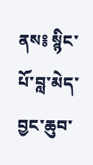ནས༔ སྙིང་པོ་བླ་མེད་བྱང་ཆུབ་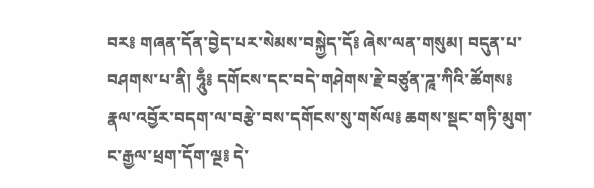བར༔ གཞན་དོན་བྱེད་པར་སེམས་བསྐྱེད་དོ༔ ཞེས་ལན་གསུམ། བདུན་པ་བཤགས་པ་ནི། ཧཱུྃ༔ དགོངས་དང་བདེ་གཤེགས་རྗེ་བཙུན་ཌཱ་ཀིའི་ཚོགས༔ རྣལ་འབྱོར་བདག་ལ་བརྩེ་བས་དགོངས་སུ་གསོལ༔ ཆགས་སྡང་གཏི་མུག་ང་རྒྱལ་ཕྲག་དོག་ལྔ༔ དེ་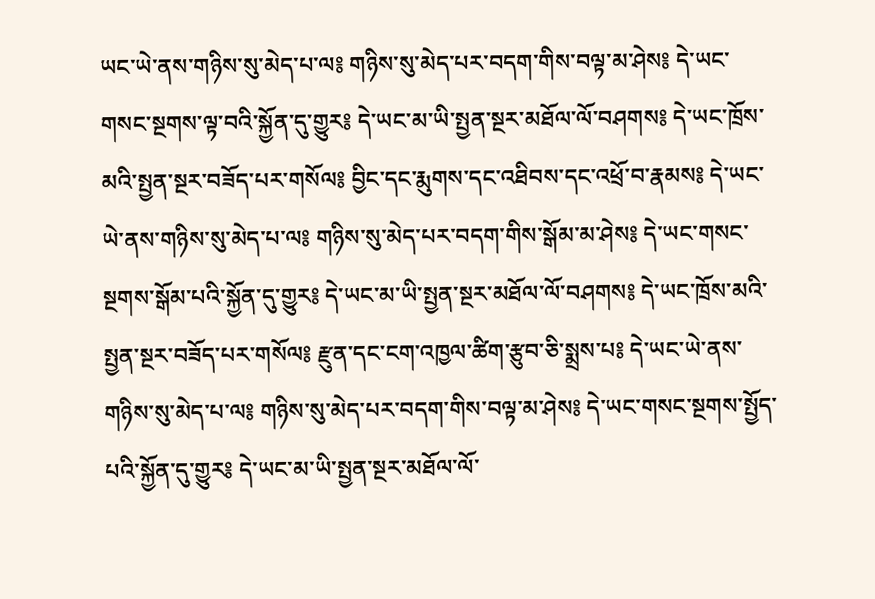ཡང་ཡེ་ནས་གཉིས་སུ་མེད་པ་ལ༔ གཉིས་སུ་མེད་པར་བདག་གིས་བལྟ་མ་ཤེས༔ དེ་ཡང་གསང་སྔགས་ལྟ་བའི་སྐྱོན་དུ་གྱུར༔ དེ་ཡང་མ་ཡི་སྤྱན་སྔར་མཐོལ་ལོ་བཤགས༔ དེ་ཡང་ཁྲོས་མའི་སྤྱན་སྔར་བཟོད་པར་གསོལ༔ བྱིང་དང་རྨུགས་དང་འཐིབས་དང་འཕྲོ་བ་རྣམས༔ དེ་ཡང་ཡེ་ནས་གཉིས་སུ་མེད་པ་ལ༔ གཉིས་སུ་མེད་པར་བདག་གིས་སྒོམ་མ་ཤེས༔ དེ་ཡང་གསང་སྔགས་སྒོམ་པའི་སྐྱོན་དུ་གྱུར༔ དེ་ཡང་མ་ཡི་སྤྱན་སྔར་མཐོལ་ལོ་བཤགས༔ དེ་ཡང་ཁྲོས་མའི་སྤྱན་སྔར་བཟོད་པར་གསོལ༔ རྫུན་དང་ངག་འཁྱལ་ཚིག་རྩུབ་ཅི་སྨྲས་པ༔ དེ་ཡང་ཡེ་ནས་གཉིས་སུ་མེད་པ་ལ༔ གཉིས་སུ་མེད་པར་བདག་གིས་བལྟ་མ་ཤེས༔ དེ་ཡང་གསང་སྔགས་སྤྱོད་པའི་སྐྱོན་དུ་གྱུར༔ དེ་ཡང་མ་ཡི་སྤྱན་སྔར་མཐོལ་ལོ་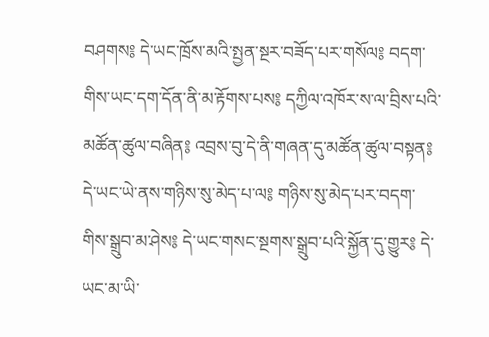བཤགས༔ དེ་ཡང་ཁྲོས་མའི་སྤྱན་སྔར་བཟོད་པར་གསོལ༔ བདག་གིས་ཡང་དག་དོན་ནི་མ་རྟོགས་པས༔ དཀྱིལ་འཁོར་ས་ལ་བྲིས་པའི་མཚོན་ཚུལ་བཞིན༔ འབྲས་བུ་དེ་ནི་གཞན་དུ་མཚོན་ཚུལ་བསྟན༔ དེ་ཡང་ཡེ་ནས་གཉིས་སུ་མེད་པ་ལ༔ གཉིས་སུ་མེད་པར་བདག་གིས་སྒྲུབ་མ་ཤེས༔ དེ་ཡང་གསང་སྔགས་སྒྲུབ་པའི་སྐྱོན་དུ་གྱུར༔ དེ་ཡང་མ་ཡི་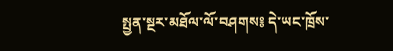སྤྱན་སྔར་མཐོལ་ལོ་བཤགས༔ དེ་ཡང་ཁྲོས་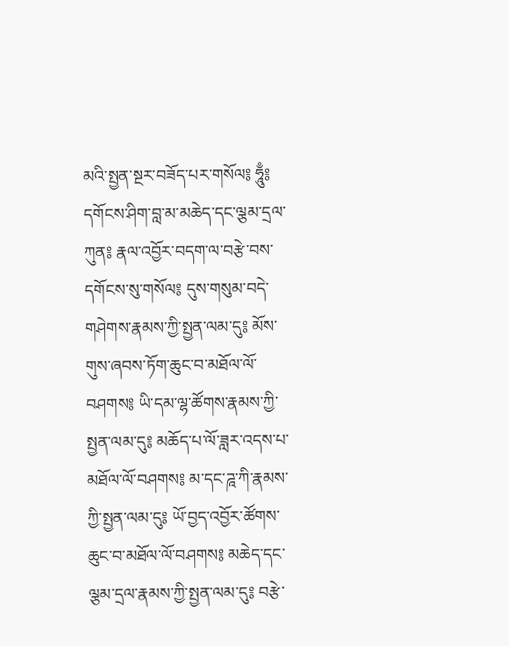མའི་སྤྱན་སྔར་བཟོད་པར་གསོལ༔ ཧཱུྃ༔ དགོངས་ཤིག་བླ་མ་མཆེད་དང་ལྕམ་དྲལ་ཀུན༔ རྣལ་འབྱོར་བདག་ལ་བརྩེ་བས་དགོངས་སུ་གསོལ༔ དུས་གསུམ་བདེ་གཤེགས་རྣམས་ཀྱི་སྤྱན་ལམ་དུ༔ མོས་གུས་ཞབས་ཏོག་ཆུང་བ་མཐོལ་ལོ་བཤགས༔ ཡི་དམ་ལྷ་ཚོགས་རྣམས་ཀྱི་སྤྱན་ལམ་དུ༔ མཆོད་པ་ལོ་ཟླར་འདས་པ་མཐོལ་ལོ་བཤགས༔ མ་དང་ཌཱ་ཀི་རྣམས་ཀྱི་སྤྱན་ལམ་དུ༔ ཡོ་བྱད་འབྱོར་ཚོགས་ཆུང་བ་མཐོལ་ལོ་བཤགས༔ མཆེད་དང་ལྕམ་དྲལ་རྣམས་ཀྱི་སྤྱན་ལམ་དུ༔ བརྩེ་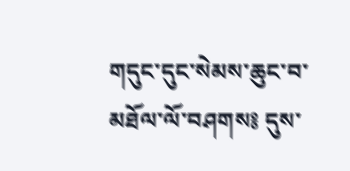གདུང་དུང་སེམས་ཆུང་བ་མཐོལ་ལོ་བཤགས༔ དུས་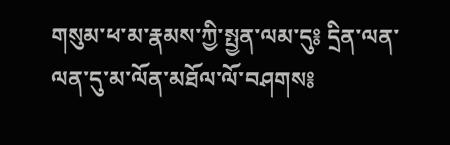གསུམ་ཕ་མ་རྣམས་ཀྱི་སྤྱན་ལམ་དུ༔ དྲིན་ལན་ལན་དུ་མ་ལོན་མཐོལ་ལོ་བཤགས༔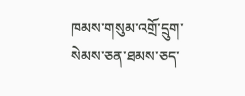ཁམས་གསུམ་འགྲོ་དྲུག་སེམས་ཅན་ཐམས་ཅད་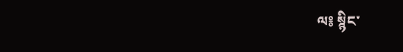ལ༔ སྙིང་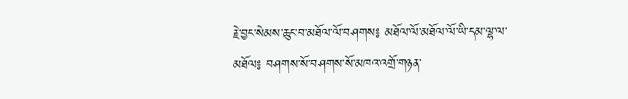རྗེ་བྱང་སེམས་ཆུང་བ་མཐོལ་ལོ་བཤགས༔ མཐོལ་ལོ་མཐོལ་ལོ་ཡི་དམ་ལྷ་ལ་མཐོལ༔ བཤགས་སོ་བཤགས་སོ་མཁའ་འགྲོ་གཉན་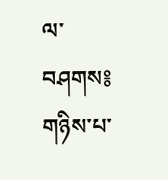ལ་བཤགས༔ གཉིས་པ་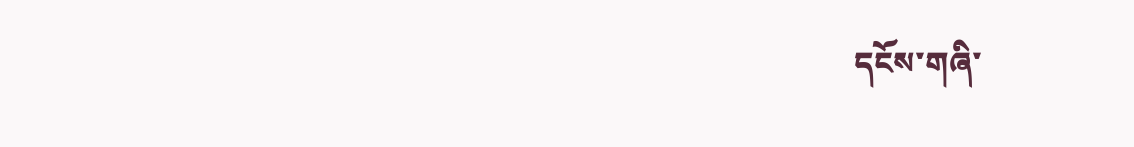དངོས་གཞི་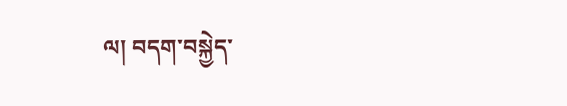ལ། བདག་བསྐྱེད་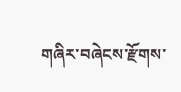གཞིར་བཞེངས་རྫོགས་